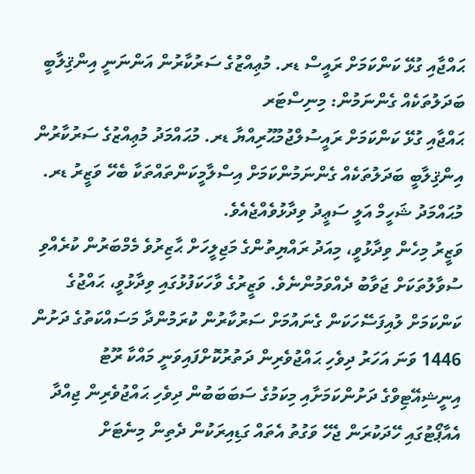ޙައްޖާއި ގުޅޭ ކަންކަމަށް ރައީސް ޑރ. މުޢިއްޒުގެ ސަރުކާރުން އަންނަނީ އިންޤިލާބީ ބަދަލުތަކެއް ގެންނަމުން: މިނިސްޓަރ
ޙައްޖާއި ގުޅޭ ކަންކަމަށް ރައީސުލްޖުމުޙޫރިއްޔާ ޑރ. މުޙައްމަދު މުޢިއްޒުގެ ސަރުކާރުން އިންޤިލާބީ ބަދަލުތަކެއް ގެންނަމުންކަމަށް އިސްލާމީކަންތައްތަކާ ބެހޭ ވަޒީރު ޑރ. މުޙައްމަދު ޝަހީމް އަލީ ސަޢީދު ވިދާޅުވެއްޖެއެވެ.
ވަޒީރު މިހެން ވިދާޅުވީ، މިއަދު ރައްޔިތުންގެ މަޖިލީހަށް ޙާޒިރުވެ މެމްބަރުން ކުރެއްވި ސުވާލުތަކަށް ޖަވާބު ދެއްވަމުންނެވެ. ވަޒީރުގެ ވާހަކަފުޅުގައި ވިދާޅުވީ، ޙައްޖުގެ ކަންކަމަށް ލުއިފަސޭހަކަން ގެނައުމަށް ސަރުކާރުން ކުރަމުންދާ މަސައްކަތުގެ ދަށުން 1446 ވަނަ އަހަރު ދިވެހި ޙައްޖުވެރިން ދަތުރުކޮށްފައިވަނީ މައްކާ ރޫޓު އިނީޝިއޭޓިވްގެ ދަށުންކަމަށާއި މިކަމުގެ ސަބަބަބުން ދިވެހި ޙައްޖުވެރިން ޖިއްދާ އެއާޕޯޓުގައި ހޭދަކުރަން ޖެހޭ ވަގުތު އެތައް ގަޑިއިރަކުން ދެތިން މިނެޓަށް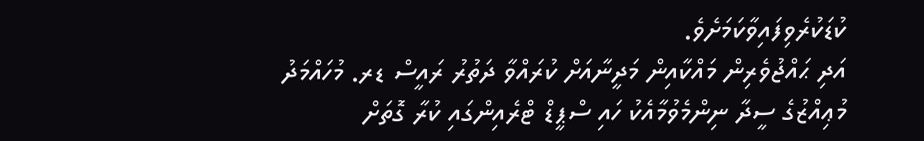ކުޑަކުރެވިފައިވާކަމަށެވެ.
އަދި ޙައްޖުވެރިން މައްކާއިން މަދީނާއަށް ކުރައްވާ ދަތުރު ރައީސް ޑރ. މުހައްމަދު މުޢިއްޒުގެ ސީދާ ނިންމެވުމާއެކު ހައި ސްޕީޑް ޓްރެއިންގައި ކުރާ ގޮތަށް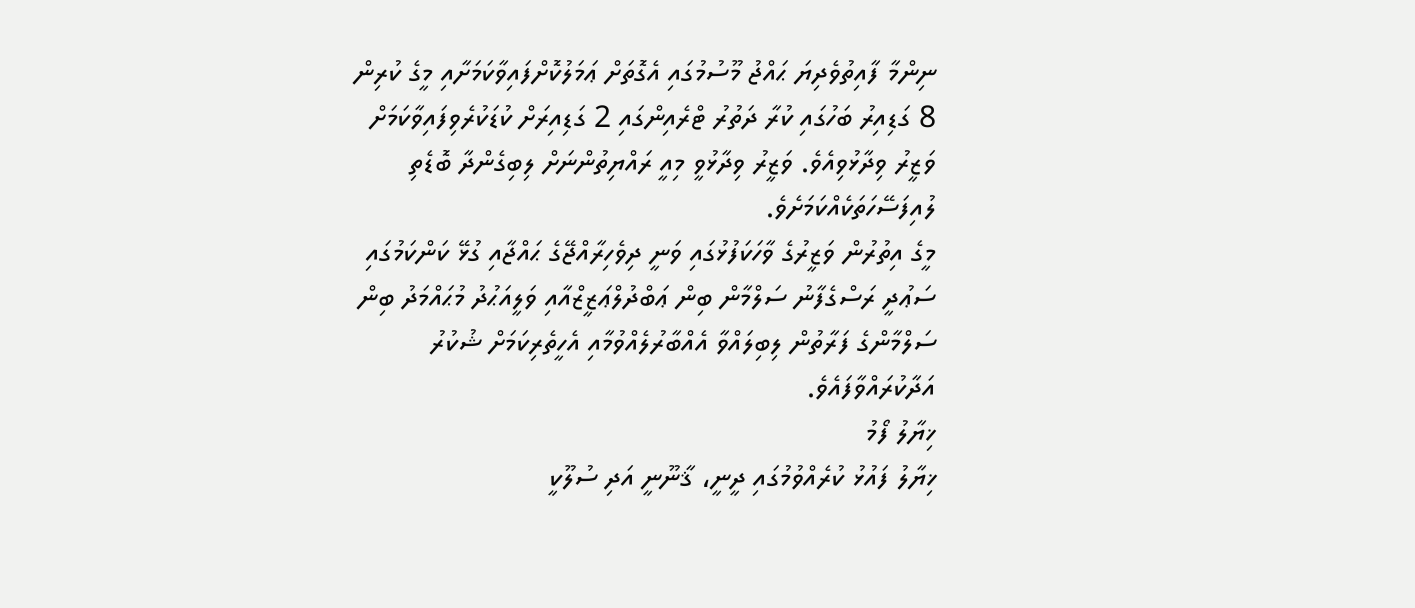ނިންމާ ފާއިތުވެދިޔަ ޙައްޖު މޫސުމުގައި އެގޮތަށް ޢަމަލުކޮށްފައިވާކަމަށާއި މީގެ ކުރިން 8 ގަޑިއިރު ބަހުގައި ކުރާ ދަތުރު ޓްރެއިންގައި 2 ގަޑިއިރަށް ކުޑަކުރެވިފައިވާކަމަށް ވަޒީރު ވިދާޅުވިއެވެ. ވަޒީރު ވިދާޅުވީ މިއީ ރައްޔިތުންނަށް ލިބިގެންދާ ބޮޑެތި ލުއިފަސޭހަތަކެއްކަމަށެވެ.
މީގެ އިތުރުން ވަޒީރުގެ ވާހަކަފުޅުގައި ވަނީ ދިވެހިރާއްޖޭގެ ޙައްޖާއި ގުޅޭ ކަންކަމުގައި ސަޢުދީ ރަސްގެފާނު ސަލްމާން ބިން ޢަބްދުލްޢަޒީޒްއާއި ވަލީއަޙުދު މުޙައްމަދު ބިން ސަލްމާންގެ ފަރާތުން ލިބިލައްވާ އެއްބާރުލެއްވުމާއި އެހީތެރިކަމަށް ޝުކުރު އަދާކުރައްވާފައެވެ.
ޚިޔާލު ފޯމު
ޚިޔާލު ފައުޅު ކުރެއްވުމުގައި ދީނީ، ޤާނޫނީ އަދި ސުލޫކީ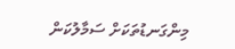މިންގަނޑުތަކަށް ސަމާލުކަން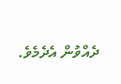ދެއްވުން އެދެމެވެ.